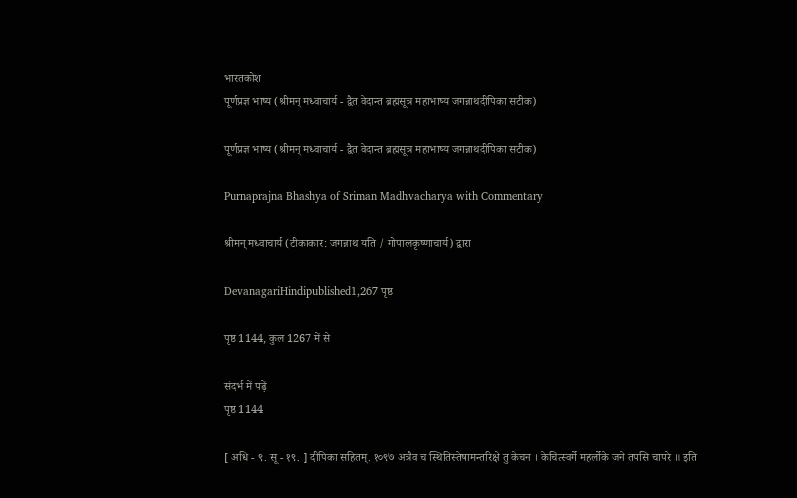भारतकोश
पूर्णप्रज्ञ भाष्य (श्रीमन् मध्वाचार्य - द्वैत वेदान्त ब्रह्मसूत्र महाभाष्य जगन्नाथदीपिका सटीक)

पूर्णप्रज्ञ भाष्य (श्रीमन् मध्वाचार्य - द्वैत वेदान्त ब्रह्मसूत्र महाभाष्य जगन्नाथदीपिका सटीक)

Purnaprajna Bhashya of Sriman Madhvacharya with Commentary

श्रीमन् मध्वाचार्य (टीकाकार: जगन्नाथ यति / गोपालकृष्णाचार्य) द्वारा

DevanagariHindipublished1,267 पृष्ठ

पृष्ठ 1144, कुल 1267 में से

संदर्भ में पढ़ें
पृष्ठ 1144

[ अधि - ९. सू - १९. ] दीपिका सहितम्. १०९७ अत्रैव च स्थितिस्तेषामन्तरिक्षे तु केचन । केचित्स्वर्गे महर्लोके जने तपसि चापरे ॥ इति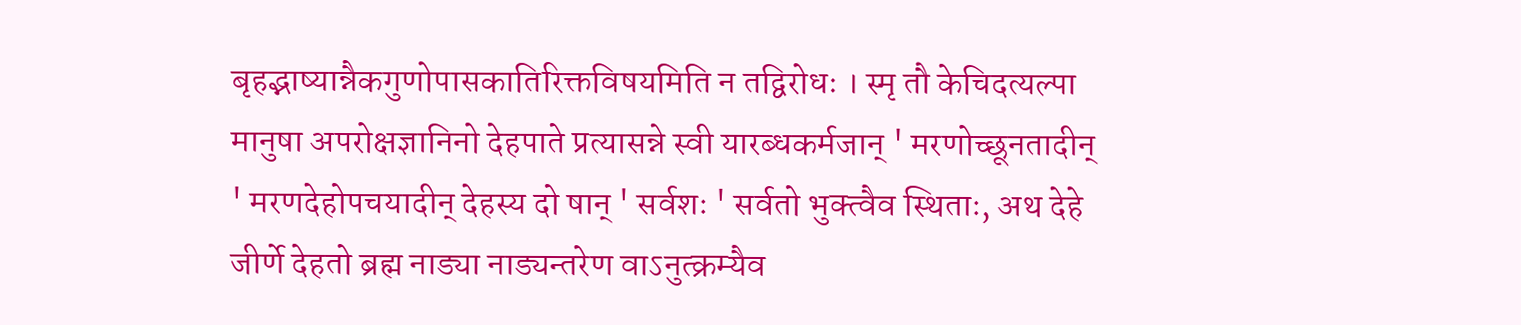बृहद्भाष्यान्नैकगुणोपासकातिरिक्तविषयमिति न तद्विरोधः । स्मृ तौ केचिदत्यल्पा मानुषा अपरोक्षज्ञानिनो देहपाते प्रत्यासन्ने स्वी यारब्धकर्मजान् ' मरणोच्छूनतादीन् ' मरणदेहोपचयादीन् देहस्य दो षान् ' सर्वशः ' सर्वतो भुक्त्वैव स्थिताः, अथ देहे जीर्णे देहतो ब्रह्म नाड्या नाड्यन्तरेण वाऽनुत्क्रम्यैव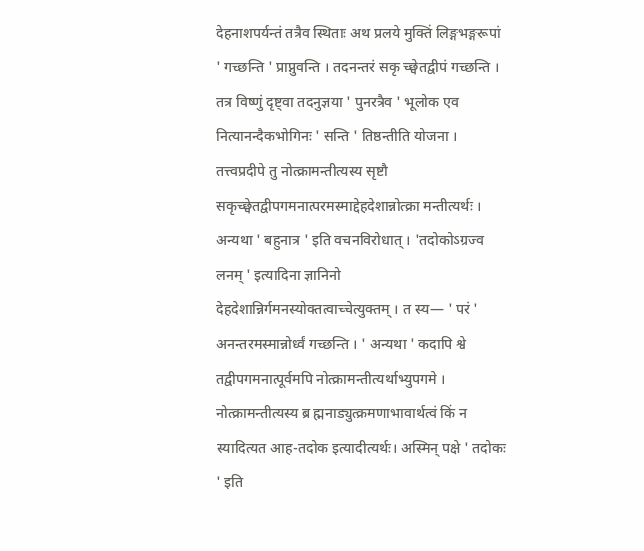देहनाशपर्यन्तं तत्रैव स्थिताः अथ प्रलये मुक्तिं लिङ्गभङ्गरूपां ' गच्छन्ति ' प्राप्नुवन्ति । तदनन्तरं सकृ च्छ्वेतद्वीपं गच्छन्ति । तत्र विष्णुं दृष्ट्वा तदनुज्ञया ' पुनरत्रैव ' भूलोक एव नित्यानन्दैकभोगिनः ' सन्ति ' तिष्ठन्तीति योजना । तत्त्वप्रदीपे तु नोत्क्रामन्तीत्यस्य सृष्टौ सकृच्छ्वेतद्वीपगमनात्परमस्माद्देहदेशान्नोत्क्रा मन्तीत्यर्थः । अन्यथा ' बहुनात्र ' इति वचनविरोधात् । 'तदोकोऽग्रज्व लनम् ' इत्यादिना ज्ञानिनो देहदेशान्निर्गमनस्योक्तत्वाच्चेत्युक्तम् । त स्य— ' परं ' अनन्तरमस्मान्नोर्ध्वं गच्छन्ति । ' अन्यथा ' कदापि श्वे तद्वीपगमनात्पूर्वमपि नोत्क्रामन्तीत्यर्थाभ्युपगमे । नोत्क्रामन्तीत्यस्य ब्र ह्मनाड्युत्क्रमणाभावार्थत्वं किं न स्यादित्यत आह-तदोक इत्यादीत्यर्थः। अस्मिन् पक्षे ' तदोकः ' इति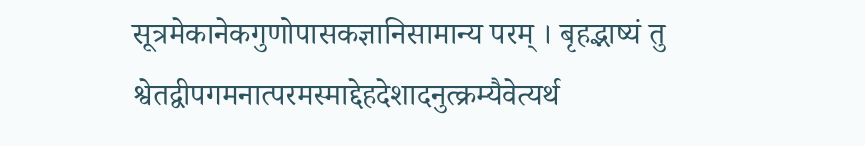सूत्रमेकानेकगुणोपासकज्ञानिसामान्य परम् । बृहद्भाष्यं तु श्वेतद्वीपगमनात्परमस्माद्देहदेशादनुत्क्रम्यैवेत्यर्थ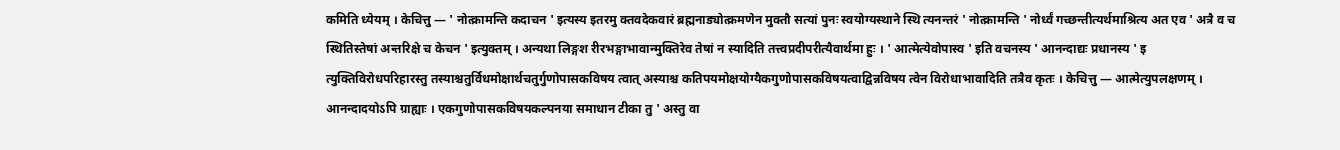कमिति ध्येयम् । केचित्तु — ' नोत्क्रामन्ति कदाचन ' इत्यस्य इतरमु क्तवदेकवारं ब्रह्मनाड्योत्क्रमणेन मुक्तौ सत्यां पुनः स्वयोग्यस्थाने स्थि त्यनन्तरं ' नोत्क्रामन्ति ' नोर्ध्वं गच्छन्तीत्यर्थमाश्रित्य अत एव ' अत्रै व च स्थितिस्तेषां अन्तरिक्षे च केचन ' इत्युक्तम् । अन्यथा लिङ्गश रीरभङ्गाभावान्मुक्तिरेव तेषां न स्यादिति तत्त्वप्रदीपरीत्यैवार्थमा हुः । ' आत्मेत्येवोपास्व ' इति वचनस्य ' आनन्दाद्यः प्रधानस्य ' इ त्युक्तिविरोधपरिहारस्तु तस्याश्चतुर्विधमोक्षार्थचतुर्गुणोपासकविषय त्वात् अस्याश्च कतिपयमोक्षयोग्यैकगुणोपासकविषयत्वाद्विन्नविषय त्वेन विरोधाभावादिति तत्रैव कृतः । केचित्तु — आत्मेत्युपलक्षणम् । आनन्दादयोऽपि ग्राह्याः । एकगुणोपासकविषयकल्पनया समाधान टीका तु ' अस्तु वा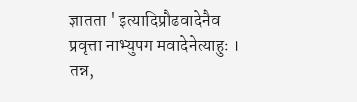ज्ञातता ' इत्यादिप्रौढवादेनैव प्रवृत्ता नाभ्युपग मवादेनेत्याहुः । तन्न,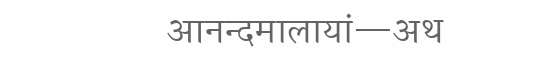आनन्दमालायां—अथ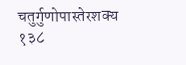चतुर्गुणोपास्तेरशक्य १३८